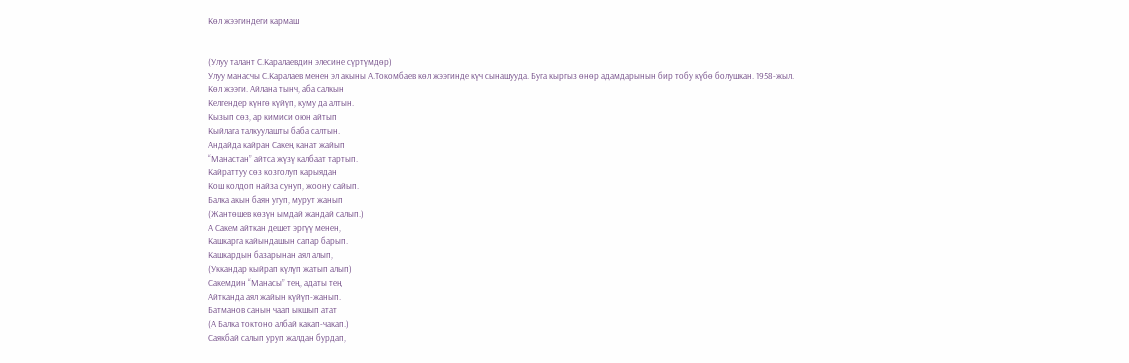Көл жээгиндеги кармаш


(Улуу талант С.Каралаевдин элесине сүртүмдөр)
Улуу манасчы С.Каралаев менен эл акыны А.Токомбаев көл жээгинде күч сынашууда. Буга кыргыз өнөр адамдарынын бир тобу күбө болушкан. 1958-жыл.
Көл жээги. Айлана тынч, аба салкын
Келгендер күнгө күйүп, куму да алтын.
Кызып сөз, ар кимиси оюн айтып
Кыйлага талкуулашты баба салтын.
Андайда кайран Сакең канат жайып
“Манастан” айтса жүзү калбаат тартып.
Кайраттуу сөз козголуп карыядан
Кош колдоп найза сунуп, жоону сайып.
Балка акын баян угуп, мурут жанып
(Жантөшев көзүн ымдай жандай салып.)
А Сакем айткан дешет эргүү менен,
Кашкарга кайындашын сапар барып.
Кашкардын базарынан аял алып,
(Уккандар кыйрап күлүп жатып алып)
Сакемдин “Манасы” тең, адаты тең
Айтканда аял жайын күйүп-жанып.
Батманов санын чаап ыкшып атат
(А Балка токтоно албай какап-чакап.)
Саякбай салып уруп жалдан бурдап,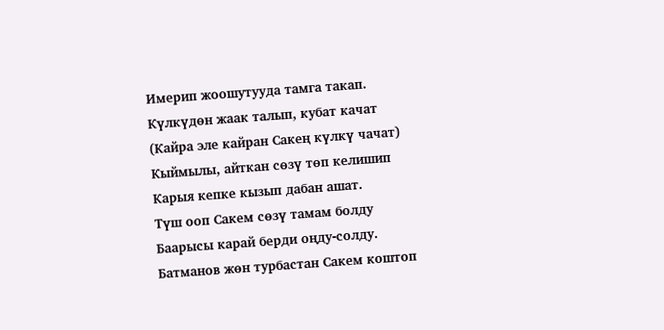Имерип жоошутууда тамга такап.
Күлкүдөн жаак талып, кубат качат
(Кайра эле кайран Сакең күлкү чачат)
Кыймылы, айткан сөзү төп келишип
Карыя кепке кызып дабан ашат.
Түш ооп Сакем сөзү тамам болду
Баарысы карай берди оңду-солду.
Батманов жөн турбастан Сакем коштоп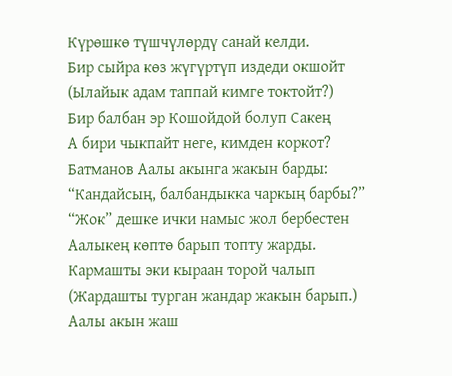Күрөшкө түшчүлөрдү санай келди.
Бир сыйра көз жүгүртүп издеди окшойт
(Ылайык адам таппай кимге токтойт?)
Бир балбан эр Кошойдой болуп Сакең
А бири чыкпайт неге, кимден коркот?
Батманов Аалы акынга жакын барды:
“Кандайсың, балбандыкка чаркың барбы?”
“Жок” дешке ички намыс жол бербестен
Аалыкең көптө барып топту жарды.
Кармашты эки кыраан торой чалып
(Жардашты турган жандар жакын барып.)
Аалы акын жаш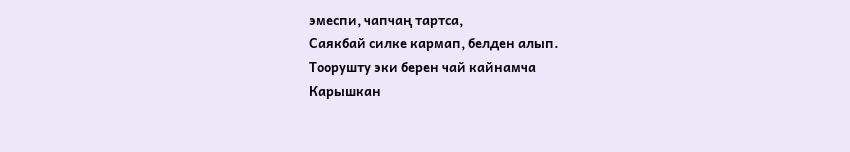эмеспи, чапчаң тартса,
Саякбай силке кармап, белден алып.
Тоорушту эки берен чай кайнамча
Карышкан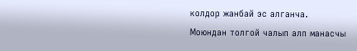колдор жанбай эс алганча.
Моюндан толгой чалып алп манасчы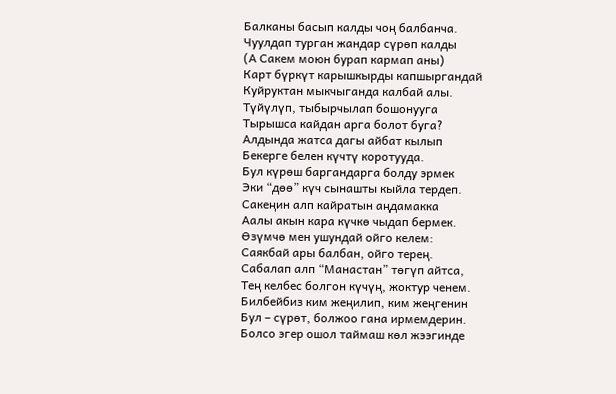Балканы басып калды чоң балбанча.
Чуулдап турган жандар сүрөп калды
(А Сакем моюн бурап кармап аны)
Карт бүркүт карышкырды капшыргандай
Куйруктан мыкчыганда калбай алы.
Түйүлүп, тыбырчылап бошонууга
Тырышса кайдан арга болот буга?
Алдында жатса дагы айбат кылып
Бекерге белен күчтү коротууда.
Бул күрөш баргандарга болду эрмек
Эки “дөө” күч сынашты кыйла тердеп.
Сакеңин алп кайратын аңдамакка
Аалы акын кара күчкө чыдап бермек.
Ѳзүмчө мен ушундай ойго келем:
Саякбай ары балбан, ойго терең.
Сабалап алп “Манастан” төгүп айтса,
Тең келбес болгон күчүң, жоктур ченем.
Билбейбиз ким жеңилип, ким жеңгенин
Бул – сүрөт, болжоо гана ирмемдерин.
Болсо эгер ошол таймаш көл жээгинде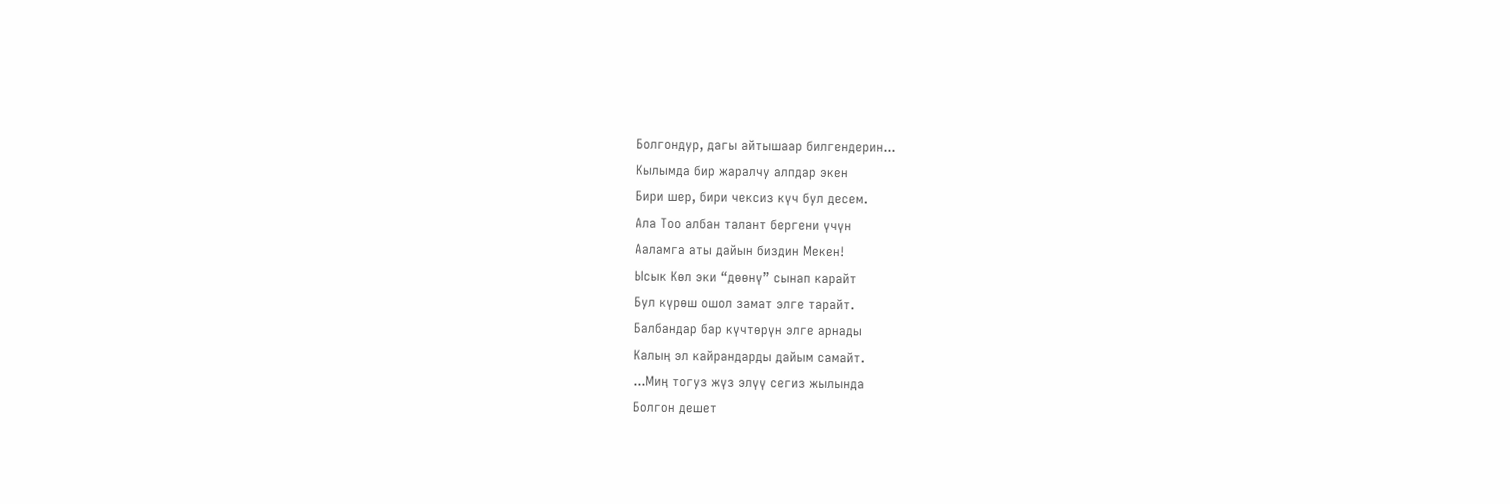Болгондур, дагы айтышаар билгендерин...
Кылымда бир жаралчу алпдар экен
Бири шер, бири чексиз күч бул десем.
Ала Тоо албан талант бергени үчүн
Ааламга аты дайын биздин Мекен!
Ысык Көл эки “дөөнү” сынап карайт
Бул күрөш ошол замат элге тарайт.
Балбандар бар күчтөрүн элге арнады
Калың эл кайрандарды дайым самайт.
...Миң тогуз жүз элүү сегиз жылында
Болгон дешет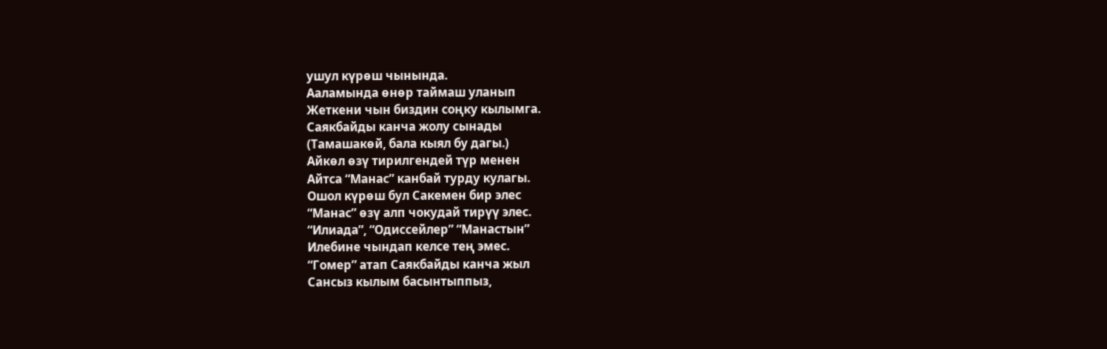ушул күрөш чынында.
Ааламында өнөр таймаш уланып
Жеткени чын биздин соңку кылымга.
Саякбайды канча жолу сынады
(Тамашакөй, бала кыял бу дагы.)
Айкөл өзү тирилгендей түр менен
Айтса “Манас” канбай турду кулагы.
Ошол күрөш бул Сакемен бир элес
“Манас” өзү алп чокудай тирүү элес.
“Илиада”, “Одиссейлер” “Манастын”
Илебине чындап келсе тең эмес.
“Гомер” атап Саякбайды канча жыл
Сансыз кылым басынтыппыз,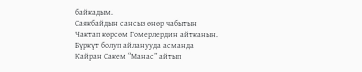байкадым.
Саякбайдын сансыз өнөр чабытын
Чактап көрсөм Гомерлердин айтканын.
Бүркүт болуп айланууда асманда
Кайран Сакем “Манас” айтып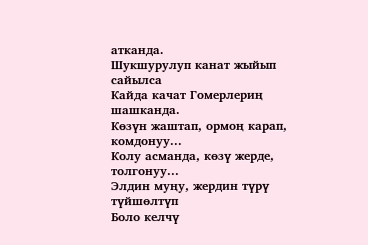атканда.
Шукшурулуп канат жыйып сайылса
Кайда качат Гомерлериң шашканда.
Көзүн жаштап, ормоң карап, комдонуу...
Колу асманда, көзү жерде, толгонуу...
Элдин муңу, жердин түрү түйшөлтүп
Боло келчү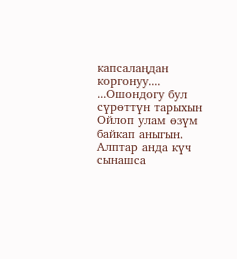капсалаңдан коргонуу....
...Ошондогу бул сүрөттүн тарыхын
Ойлоп улам өзүм байкап аныгын.
Алптар анда күч сынашса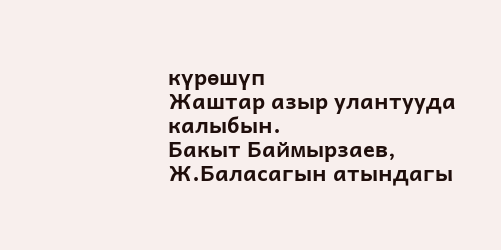күрөшүп
Жаштар азыр улантууда калыбын.
Бакыт Баймырзаев, Ж.Баласагын атындагы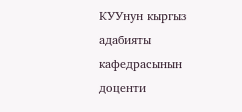КУУнун кыргыз адабияты кафедрасынын доценти